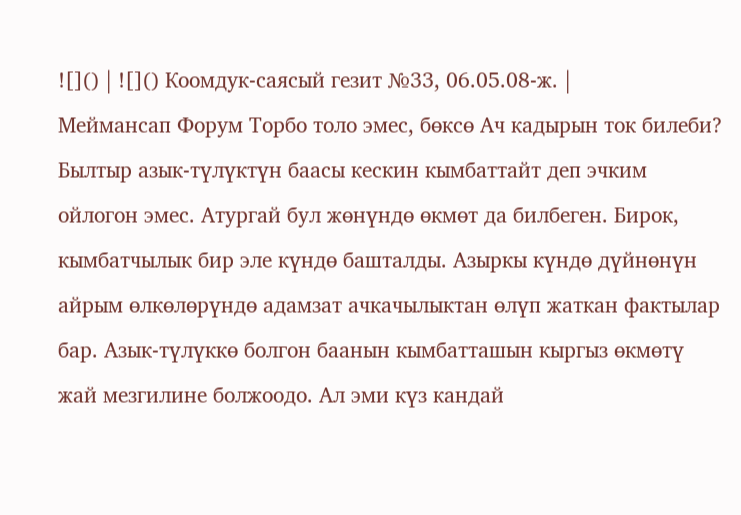![]() | ![]() Коомдук-саясый гезит №33, 06.05.08-ж. |
Меймансап Форум Торбо толо эмес, бөксө Ач кадырын ток билеби? Былтыр азык-түлүктүн баасы кескин кымбаттайт деп эчким ойлогон эмес. Атургай бул жөнүндө өкмөт да билбеген. Бирок, кымбатчылык бир эле күндө башталды. Азыркы күндө дүйнөнүн айрым өлкөлөрүндө адамзат ачкачылыктан өлүп жаткан фактылар бар. Азык-түлүккө болгон баанын кымбатташын кыргыз өкмөтү жай мезгилине болжоодо. Ал эми күз кандай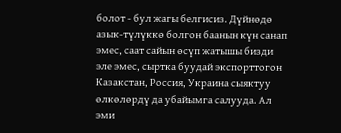болот - бул жагы белгисиз. Дүйнөдө азык-түлүккө болгон баанын күн санап эмес, саат сайын өсүп жатышы бизди эле эмес, сыртка буудай экспорттогон Казакстан, Россия, Украина сыяктуу өлкөлөрдү да убайымга салууда. Ал эми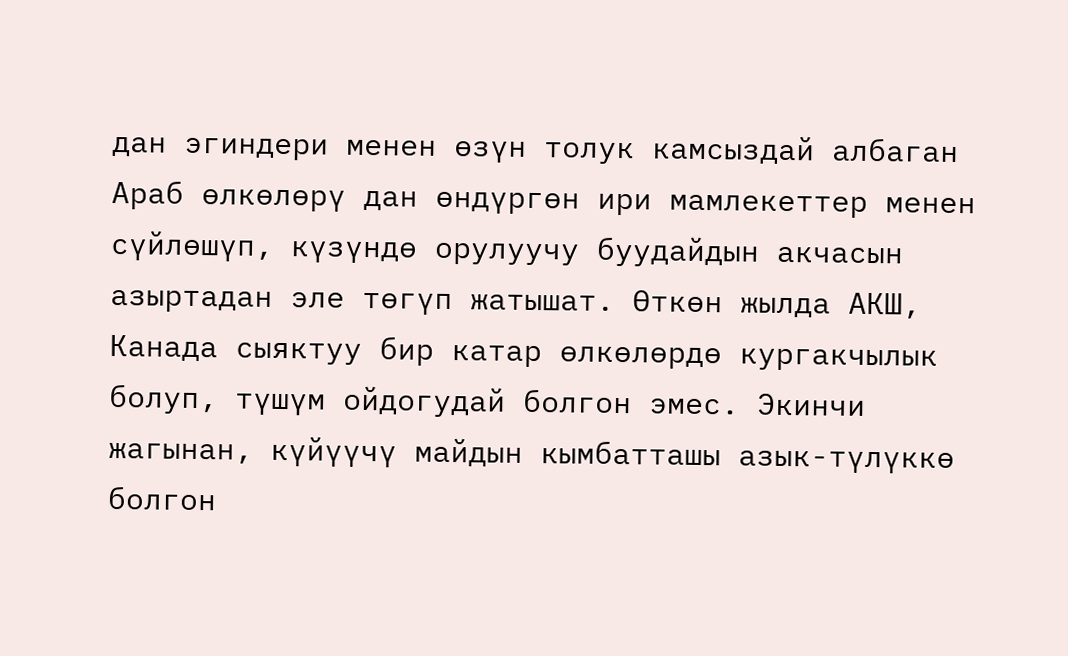дан эгиндери менен өзүн толук камсыздай албаган Араб өлкөлөрү дан өндүргөн ири мамлекеттер менен сүйлөшүп, күзүндө орулуучу буудайдын акчасын азыртадан эле төгүп жатышат. Өткөн жылда АКШ, Канада сыяктуу бир катар өлкөлөрдө кургакчылык болуп, түшүм ойдогудай болгон эмес. Экинчи жагынан, күйүүчү майдын кымбатташы азык-түлүккө болгон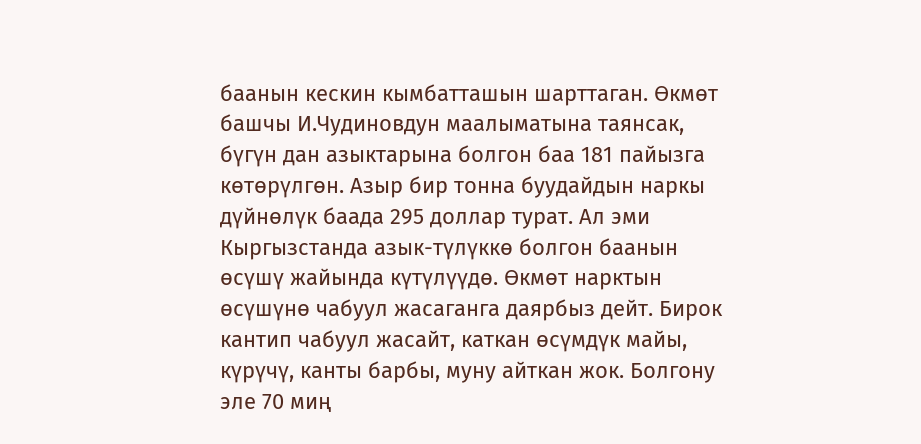баанын кескин кымбатташын шарттаган. Өкмөт башчы И.Чудиновдун маалыматына таянсак, бүгүн дан азыктарына болгон баа 181 пайызга көтөрүлгөн. Азыр бир тонна буудайдын наркы дүйнөлүк баада 295 доллар турат. Ал эми Кыргызстанда азык-түлүккө болгон баанын өсүшү жайында күтүлүүдө. Өкмөт нарктын өсүшүнө чабуул жасаганга даярбыз дейт. Бирок кантип чабуул жасайт, каткан өсүмдүк майы, күрүчү, канты барбы, муну айткан жок. Болгону эле 70 миң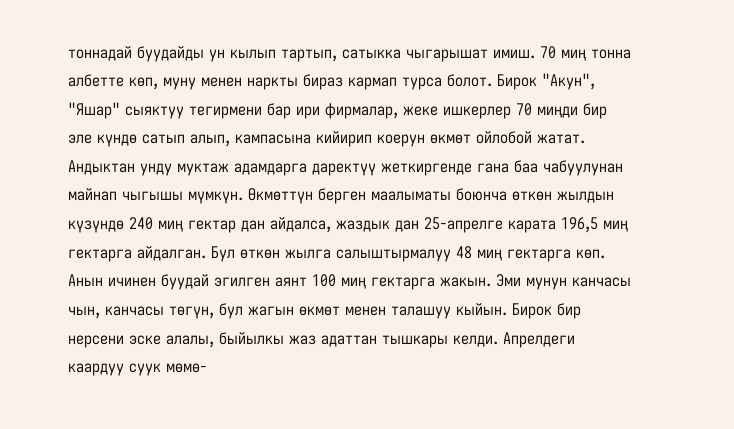тоннадай буудайды ун кылып тартып, сатыкка чыгарышат имиш. 70 миң тонна албетте көп, муну менен наркты бираз кармап турса болот. Бирок "Акун", "Яшар" сыяктуу тегирмени бар ири фирмалар, жеке ишкерлер 70 миңди бир эле күндө сатып алып, кампасына кийирип коерун өкмөт ойлобой жатат. Андыктан унду муктаж адамдарга даректүү жеткиргенде гана баа чабуулунан майнап чыгышы мүмкүн. Өкмөттүн берген маалыматы боюнча өткөн жылдын күзүндө 240 миң гектар дан айдалса, жаздык дан 25-апрелге карата 196,5 миң гектарга айдалган. Бул өткөн жылга салыштырмалуу 48 миң гектарга көп. Анын ичинен буудай эгилген аянт 100 миң гектарга жакын. Эми мунун канчасы чын, канчасы төгүн, бул жагын өкмөт менен талашуу кыйын. Бирок бир нерсени эске алалы, быйылкы жаз адаттан тышкары келди. Апрелдеги каардуу суук мөмө-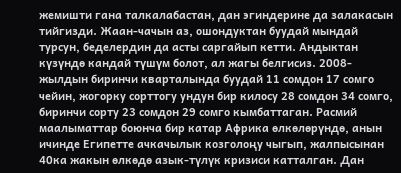жемишти гана талкалабастан, дан эгиндерине да залакасын тийгизди. Жаан-чачын аз, ошондуктан буудай мындай турсун, беделердин да асты саргайып кетти. Андыктан күзүндө кандай түшүм болот, ал жагы белгисиз. 2008-жылдын биринчи кварталында буудай 11 сомдон 17 сомго чейин, жогорку сорттогу ундун бир килосу 28 сомдон 34 сомго, биринчи сорту 23 сомдон 29 сомго кымбаттаган. Расмий маалыматтар боюнча бир катар Африка өлкөлөрүндө, анын ичинде Египетте ачкачылык козголоңу чыгып, жалпысынан 40ка жакын өлкөдө азык-түлүк кризиси катталган. Дан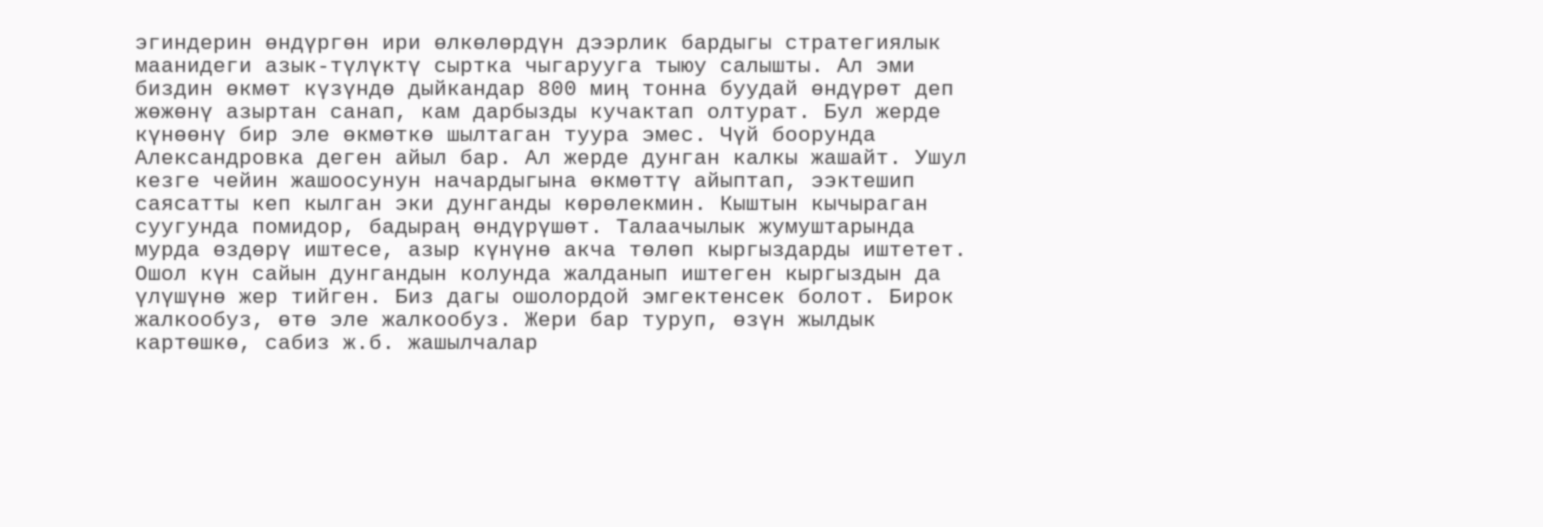эгиндерин өндүргөн ири өлкөлөрдүн дээрлик бардыгы стратегиялык маанидеги азык-түлүктү сыртка чыгарууга тыюу салышты. Ал эми биздин өкмөт күзүндө дыйкандар 800 миң тонна буудай өндүрөт деп жөжөнү азыртан санап, кам дарбызды кучактап олтурат. Бул жерде күнөөнү бир эле өкмөткө шылтаган туура эмес. Чүй боорунда Александровка деген айыл бар. Ал жерде дунган калкы жашайт. Ушул кезге чейин жашоосунун начардыгына өкмөттү айыптап, ээктешип саясатты кеп кылган эки дунганды көрөлекмин. Кыштын кычыраган суугунда помидор, бадыраң өндүрүшөт. Талаачылык жумуштарында мурда өздөрү иштесе, азыр күнүнө акча төлөп кыргыздарды иштетет. Ошол күн сайын дунгандын колунда жалданып иштеген кыргыздын да үлүшүнө жер тийген. Биз дагы ошолордой эмгектенсек болот. Бирок жалкообуз, өтө эле жалкообуз. Жери бар туруп, өзүн жылдык картөшкө, сабиз ж.б. жашылчалар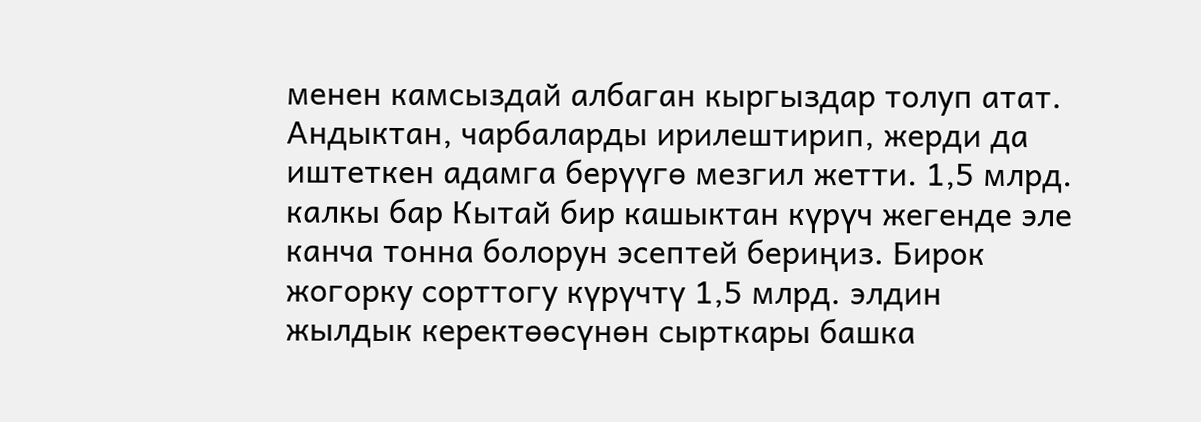менен камсыздай албаган кыргыздар толуп атат. Андыктан, чарбаларды ирилештирип, жерди да иштеткен адамга берүүгө мезгил жетти. 1,5 млрд. калкы бар Кытай бир кашыктан күрүч жегенде эле канча тонна болорун эсептей бериңиз. Бирок жогорку сорттогу күрүчтү 1,5 млрд. элдин жылдык керектөөсүнөн сырткары башка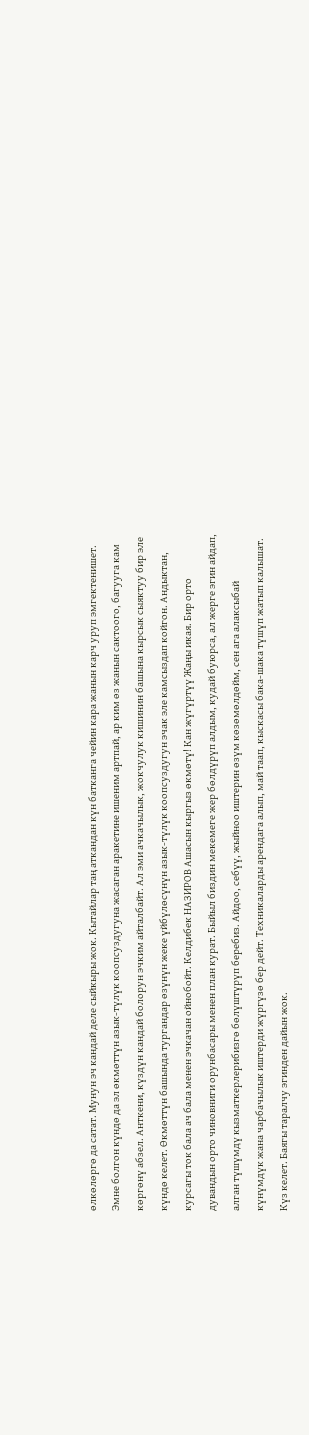өлкөлөргө да сатат. Мунун эч кандай деле сыйкыры жок. Кытайлар таң аткандан күн батканга чейин кара жанын карч уруп эмгектенишет. Эмне болгон күндө да эл өкмөттүн азык-түлүк коопсуздугуна жасаган аракетине ишеним артпай, ар ким өз жанын сактоого, багууга кам көргөнү абзел. Анткени, күздүн кандай болорун эчким айталбайт. Ал эми ачкачылык, жокчулук кишинин башына кырсык сыяктуу бир эле күндө келет. Өкмөттүн башында тургандар өзүнүн жеке үйбүлөсүнүн азык-түлүк коопсуздугун эчак эле камсыздап койгон. Андыктан, курсагы ток бала ач бала менен эчкачан ойнобойт. Келдибек НАЗИРОВ Ашасын кыргыз өкмөтү! Кан жүгүртүү Жаңы икая. Бир орто дувандын орто чиновниги орунбасары менен план курат. Быйыл биздин мекемеге жер бөлдүрүп алдым, кудай буюрса, ал жерге эгин айдап, алган түшүмдү кызматкерлерибизгө бөлүштүрүп беребиз. Айдоо, себүү, жыйноо иштерин өзүм көзөмөлдөйм, сен ага алаксыбай күнүмдүк жана чарбачылык иштерди жүргүзө бер дейт. Техникаларды арендага алып, май таап, кыскасы бака-шака түшүп жатып калышат. Күз келет. Баягы таралчу эгинден дайын жок.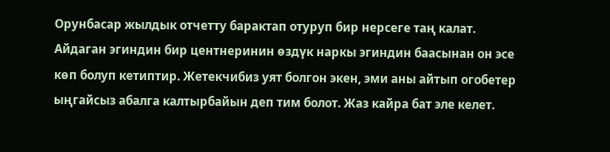Орунбасар жылдык отчетту барактап отуруп бир нерсеге таң калат. Айдаган эгиндин бир центнеринин өздүк наркы эгиндин баасынан он эсе көп болуп кетиптир. Жетекчибиз уят болгон экен, эми аны айтып огобетер ыңгайсыз абалга калтырбайын деп тим болот. Жаз кайра бат эле келет.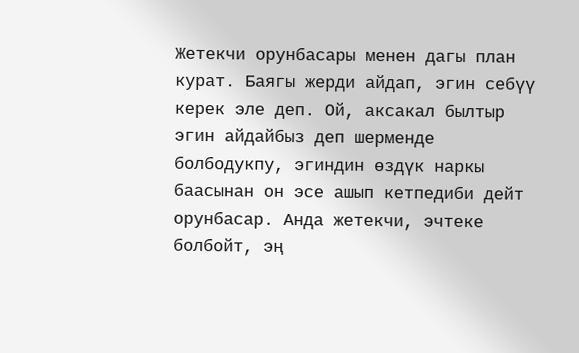Жетекчи орунбасары менен дагы план курат. Баягы жерди айдап, эгин себүү керек эле деп. Ой, аксакал былтыр эгин айдайбыз деп шерменде болбодукпу, эгиндин өздүк наркы баасынан он эсе ашып кетпедиби дейт орунбасар. Анда жетекчи, эчтеке болбойт, эң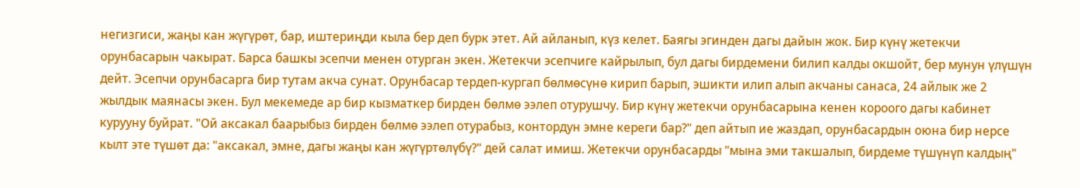негизгиси, жаңы кан жүгүрөт, бар, иштериңди кыла бер деп бурк этет. Ай айланып, күз келет. Баягы эгинден дагы дайын жок. Бир күнү жетекчи орунбасарын чакырат. Барса башкы эсепчи менен отурган экен. Жетекчи эсепчиге кайрылып, бул дагы бирдемени билип калды окшойт, бер мунун үлүшүн дейт. Эсепчи орунбасарга бир тутам акча сунат. Орунбасар тердеп-кургап бөлмөсүнө кирип барып, эшикти илип алып акчаны санаса, 24 айлык же 2 жылдык маянасы экен. Бул мекемеде ар бир кызматкер бирден бөлмө ээлеп отурушчу. Бир күнү жетекчи орунбасарына кенен короого дагы кабинет курууну буйрат. "Ой аксакал баарыбыз бирден бөлмө ээлеп отурабыз, контордун эмне кереги бар?" деп айтып ие жаздап, орунбасардын оюна бир нерсе кылт эте түшөт да: "аксакал, эмне, дагы жаңы кан жүгүртөлүбү?" дей салат имиш. Жетекчи орунбасарды "мына эми такшалып, бирдеме түшүнүп калдың"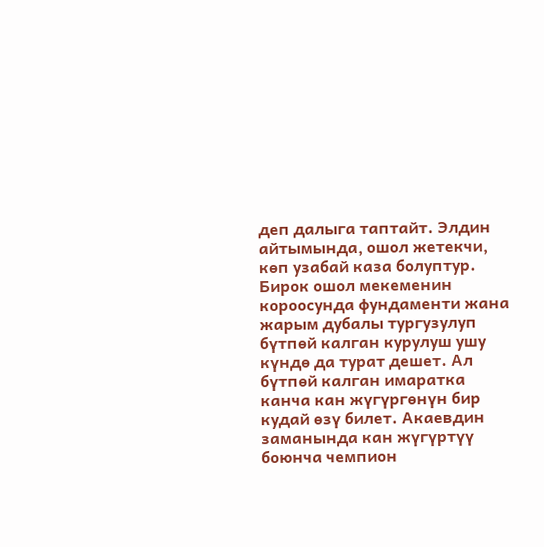деп далыга таптайт. Элдин айтымында, ошол жетекчи, көп узабай каза болуптур. Бирок ошол мекеменин короосунда фундаменти жана жарым дубалы тургузулуп бүтпөй калган курулуш ушу күндө да турат дешет. Ал бүтпөй калган имаратка канча кан жүгүргөнүн бир кудай өзү билет. Акаевдин заманында кан жүгүртүү боюнча чемпион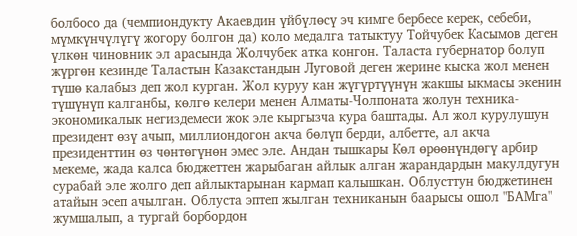болбосо да (чемпиондукту Акаевдин үйбүлөсү эч кимге бербесе керек, себеби, мүмкүнчүлүгү жогору болгон да) коло медалга татыктуу Тойчубек Касымов деген үлкөн чиновник эл арасында Жолчубек атка конгон. Таласта губернатор болуп жүргөн кезинде Таластын Казакстандын Луговой деген жерине кыска жол менен түшө калабыз деп жол курган. Жол куруу кан жүгүртүүнүн жакшы ыкмасы экенин түшүнүп калганбы, көлгө келери менен Алматы-Чолпоната жолун техника-экономикалык негиздемеси жок эле кыргызча кура баштады. Ал жол курулушун президент өзү ачып, миллиондогон акча бөлүп берди, албетте, ал акча президенттин өз чөнтөгүнөн эмес эле. Андан тышкары Көл өрөөнүндөгү арбир мекеме, жада калса бюджеттен жарыбаган айлык алган жарандардын макулдугун сурабай эле жолго деп айлыктарынан кармап калышкан. Облусттун бюджетинен атайын эсеп ачылган. Облуста эптеп жылган техниканын баарысы ошол "БАМга" жумшалып, а тургай борбордон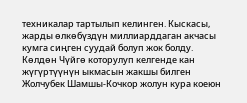техникалар тартылып келинген. Кыскасы, жарды өлкөбүздүн миллиарддаган акчасы кумга сиңген суудай болуп жок болду. Көлдөн Чүйгө которулуп келгенде кан жүгүртүүнүн ыкмасын жакшы билген Жолчубек Шамшы-Кочкор жолун кура коеюн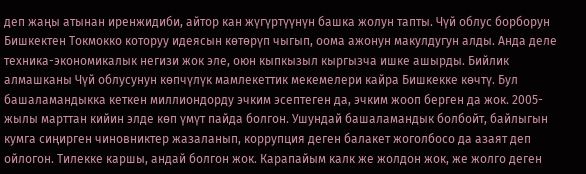деп жаңы атынан иренжидиби, айтор кан жүгүртүүнүн башка жолун тапты. Чүй облус борборун Бишкектен Токмокко которуу идеясын көтөрүп чыгып, оома ажонун макулдугун алды. Анда деле техника-экономикалык негизи жок эле, оюн кыпкызыл кыргызча ишке ашырды. Бийлик алмашканы Чүй облусунун көпчүлүк мамлекеттик мекемелери кайра Бишкекке көчтү. Бул башаламандыкка кеткен миллиондорду эчким эсептеген да, эчким жооп берген да жок. 2005-жылы марттан кийин элде көп үмүт пайда болгон. Ушундай башаламандык болбойт, байлыгын кумга сиңирген чиновниктер жазаланып, коррупция деген балакет жоголбосо да азаят деп ойлогон. Тилекке каршы, андай болгон жок. Карапайым калк же жолдон жок, же жолго деген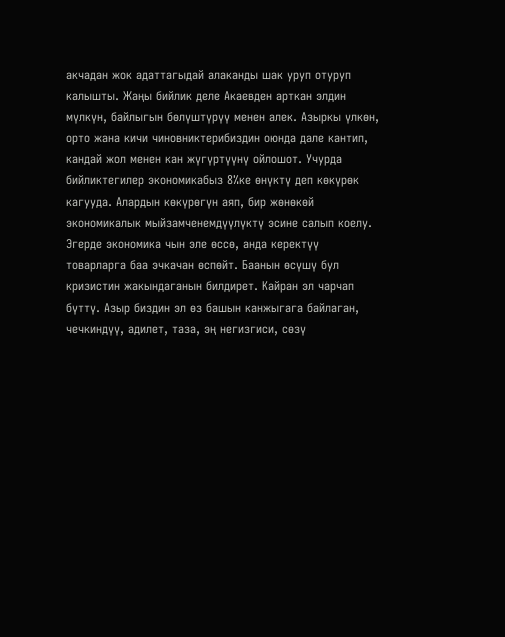акчадан жок адаттагыдай алаканды шак уруп отуруп калышты. Жаңы бийлик деле Акаевден арткан элдин мүлкүн, байлыгын бөлүштүрүү менен алек. Азыркы үлкөн, орто жана кичи чиновниктерибиздин оюнда дале кантип, кандай жол менен кан жүгүртүүнү ойлошот. Учурда бийликтегилер экономикабыз 8%ке өнүктү деп көкүрөк кагууда. Алардын көкүрөгүн аяп, бир жөнөкөй экономикалык мыйзамченемдүүлүктү эсине салып коелу. Эгерде экономика чын эле өссө, анда керектүү товарларга баа эчкачан өспөйт. Баанын өсүшү бул кризистин жакындаганын билдирет. Кайран эл чарчап бүттү. Азыр биздин эл өз башын канжыгага байлаган, чечкиндүү, адилет, таза, эң негизгиси, сөзү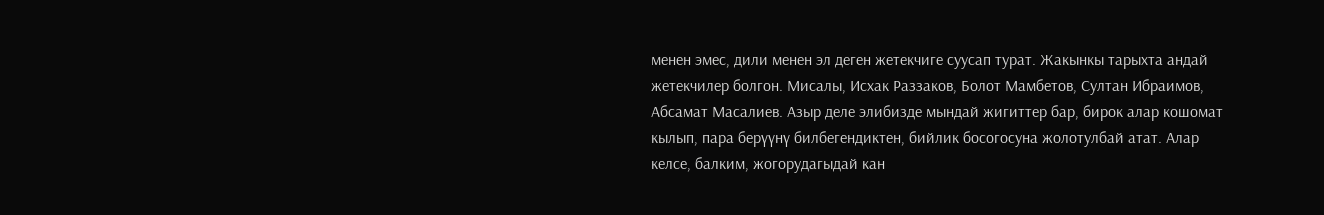менен эмес, дили менен эл деген жетекчиге суусап турат. Жакынкы тарыхта андай жетекчилер болгон. Мисалы, Исхак Раззаков, Болот Мамбетов, Султан Ибраимов, Абсамат Масалиев. Азыр деле элибизде мындай жигиттер бар, бирок алар кошомат кылып, пара берүүнү билбегендиктен, бийлик босогосуна жолотулбай атат. Алар келсе, балким, жогорудагыдай кан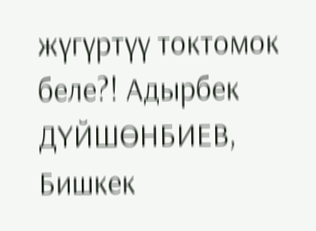жүгүртүү токтомок беле?! Адырбек ДҮЙШӨНБИЕВ, Бишкек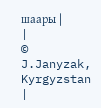шаары |
|
© J.Janyzak, Kyrgyzstan
|